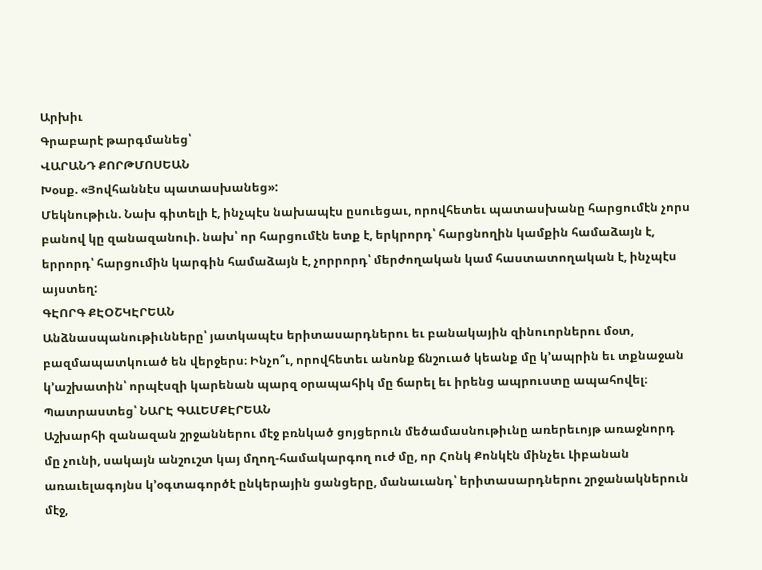Արխիւ
Գրաբարէ թարգմանեց՝
ՎԱՐԱՆԴ ՔՈՐԹՄՈՍԵԱՆ
Խօսք. «Յովհաննէս պատասխանեց»:
Մեկնութիւն. Նախ գիտելի է, ինչպէս նախապէս ըսուեցաւ, որովհետեւ պատասխանը հարցումէն չորս բանով կը զանազանուի. նախ՝ որ հարցումէն ետք է, երկրորդ՝ հարցնողին կամքին համաձայն է, երրորդ՝ հարցումին կարգին համաձայն է, չորրորդ՝ մերժողական կամ հաստատողական է, ինչպէս այստեղ:
ԳԷՈՐԳ ՔԷՕՇԿԷՐԵԱՆ
Անձնասպանութիւնները՝ յատկապէս երիտասարդներու եւ բանակային զինուորներու մօտ, բազմապատկուած են վերջերս։ Ինչո՞ւ, որովհետեւ անոնք ճնշուած կեանք մը կ՚ապրին եւ տքնաջան կ՚աշխատին՝ որպէսզի կարենան պարզ օրապահիկ մը ճարել եւ իրենց ապրուստը ապահովել։
Պատրաստեց՝ ՆԱՐԷ ԳԱԼԵՄՔԷՐԵԱՆ
Աշխարհի զանազան շրջաններու մէջ բռնկած ցոյցերուն մեծամասնութիւնը առերեւոյթ առաջնորդ մը չունի, սակայն անշուշտ կայ մղող-համակարգող ուժ մը, որ Հոնկ Քոնկէն մինչեւ Լիբանան առաւելագոյնս կ՚օգտագործէ ընկերային ցանցերը, մանաւանդ՝ երիտասարդներու շրջանակներուն մէջ,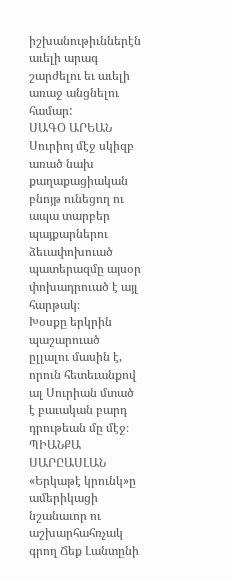իշխանութիւններէն աւելի արագ շարժելու եւ աւելի առաջ անցնելու համար:
ՍԱԳՕ ԱՐԵԱՆ
Սուրիոյ մէջ սկիզբ առած նախ քաղաքացիական բնոյթ ունեցող ու ապա տարբեր պայքարներու ձեւափոխուած պատերազմը այսօր փոխադրուած է այլ հարթակ։
Խօսքը երկրին պաշարուած ըլլալու մասին է, որուն հետեւանքով ալ Սուրիան մտած է բաւական բարդ դրութեան մը մէջ։
ՊԻԱՆՔԱ ՍԱՐԸԱՍԼԱՆ
«Երկաթէ կրունկ»ը ամերիկացի նշանաւոր ու աշխարհահռչակ գրող Ճեք Լանտընի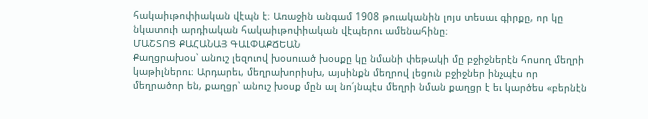հակաիւթոփիական վէպն է։ Առաջին անգամ 1908 թուականին լոյս տեսաւ գիրքը, որ կը նկատուի արդիական հակաիւթոփիական վէպերու ամենահինը։
ՄԱՇՏՈՑ ՔԱՀԱՆԱՅ ԳԱԼՓԱՔՃԵԱՆ
Քաղցրախօս՝ անուշ լեզուով խօսուած խօսքը կը նմանի փեթակի մը բջիջներէն հոսող մեղրի կաթիլներու։ Արդարեւ, մեղրախորիսխ, այսինքն մեղրով լեցուն բջիջներ ինչպէս որ մեղրածոր են, քաղցր՝ անուշ խօսք մըն ալ նո՛յնպէս մեղրի նման քաղցր է եւ կարծես «բերնէն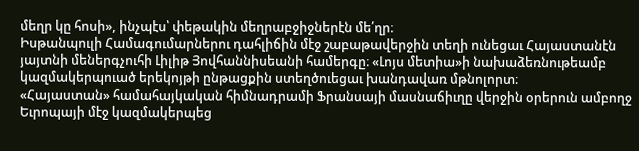մեղր կը հոսի», ինչպէս՝ փեթակին մեղրաբջիջներէն մե՛ղր։
Իսթանպուլի Համագումարներու դահլիճին մէջ շաբաթավերջին տեղի ունեցաւ Հայաստանէն յայտնի մեներգչուհի Լիլիթ Յովհաննիսեանի համերգը։ «Լոյս մետիա»ի նախաձեռնութեամբ կազմակերպուած երեկոյթի ընթացքին ստեղծուեցաւ խանդավառ մթնոլորտ։
«Հայաստան» համահայկական հիմնադրամի Ֆրանսայի մասնաճիւղը վերջին օրերուն ամբողջ Եւրոպայի մէջ կազմակերպեց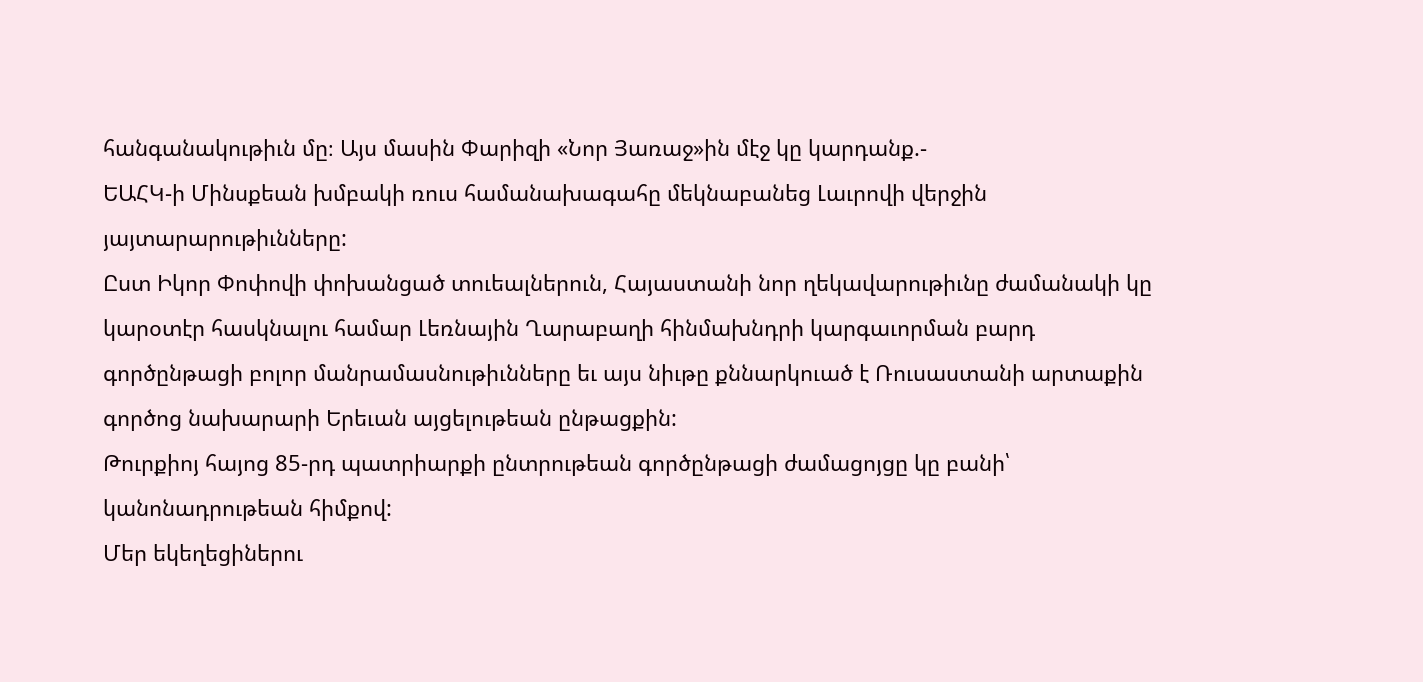հանգանակութիւն մը։ Այս մասին Փարիզի «Նոր Յառաջ»ին մէջ կը կարդանք.-
ԵԱՀԿ-ի Մինսքեան խմբակի ռուս համանախագահը մեկնաբանեց Լաւրովի վերջին յայտարարութիւնները:
Ըստ Իկոր Փոփովի փոխանցած տուեալներուն, Հայաստանի նոր ղեկավարութիւնը ժամանակի կը կարօտէր հասկնալու համար Լեռնային Ղարաբաղի հինմախնդրի կարգաւորման բարդ գործընթացի բոլոր մանրամասնութիւնները եւ այս նիւթը քննարկուած է Ռուսաստանի արտաքին գործոց նախարարի Երեւան այցելութեան ընթացքին:
Թուրքիոյ հայոց 85-րդ պատրիարքի ընտրութեան գործընթացի ժամացոյցը կը բանի՝ կանոնադրութեան հիմքով:
Մեր եկեղեցիներու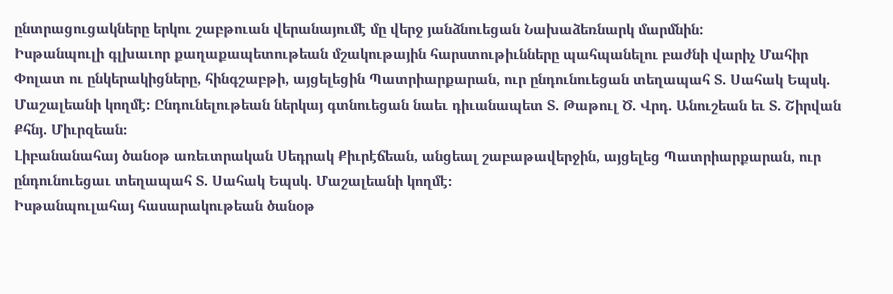ընտրացուցակները երկու շաբթուան վերանայումէ մը վերջ յանձնուեցան Նախաձեռնարկ մարմնին:
Իսթանպուլի գլխաւոր քաղաքապետութեան մշակութային հարստութիւնները պահպանելու բաժնի վարիչ Մահիր Փոլատ ու ընկերակիցները, հինգշաբթի, այցելեցին Պատրիարքարան, ուր ընդունուեցան տեղապահ Տ. Սահակ Եպսկ. Մաշալեանի կողմէ։ Ընդունելութեան ներկայ գտնուեցան նաեւ դիւանապետ Տ. Թաթուլ Ծ. Վրդ. Անուշեան եւ Տ. Շիրվան Քհնյ. Միւրզեան։
Լիբանանահայ ծանօթ առեւտրական Սեդրակ Քիւրէճեան, անցեալ շաբաթավերջին, այցելեց Պատրիարքարան, ուր ընդունուեցաւ տեղապահ Տ. Սահակ Եպսկ. Մաշալեանի կողմէ։
Իսթանպուլահայ հասարակութեան ծանօթ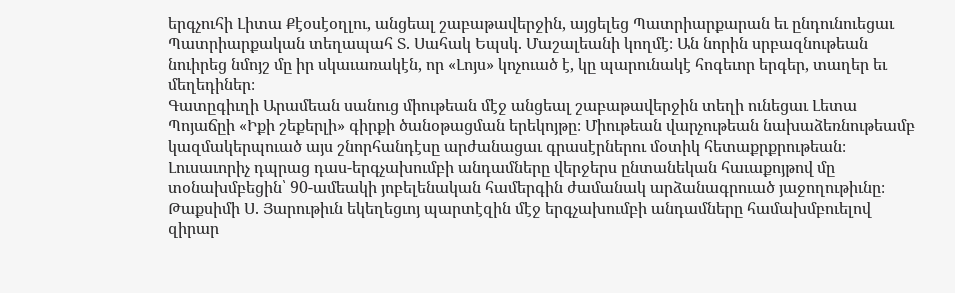երգչուհի Լիտա Քէօսէօղլու, անցեալ շաբաթավերջին, այցելեց Պատրիարքարան եւ ընդունուեցաւ Պատրիարքական տեղապահ Տ. Սահակ Եպսկ. Մաշալեանի կողմէ։ Ան նորին սրբազնութեան նուիրեց նմոյշ մը իր սկաւառակէն, որ «Լոյս» կոչուած է, կը պարունակէ հոգեւոր երգեր, տաղեր եւ մեղեդիներ։
Գատըգիւղի Արամեան սանուց միութեան մէջ անցեալ շաբաթավերջին տեղի ունեցաւ Լետա Պոյաճըի «Իքի շեքերլի» գիրքի ծանօթացման երեկոյթը։ Միութեան վարչութեան նախաձեռնութեամբ կազմակերպուած այս շնորհանդէսը արժանացաւ գրասէրներու մօտիկ հետաքրքրութեան։
Լուսաւորիչ դպրաց դաս-երգչախումբի անդամները վերջերս ընտանեկան հաւաքոյթով մը տօնախմբեցին՝ 90-ամեակի յոբելենական համերգին ժամանակ արձանագրուած յաջողութիւնը։ Թաքսիմի Ս. Յարութիւն եկեղեցւոյ պարտէզին մէջ երգչախումբի անդամները համախմբուելով զիրար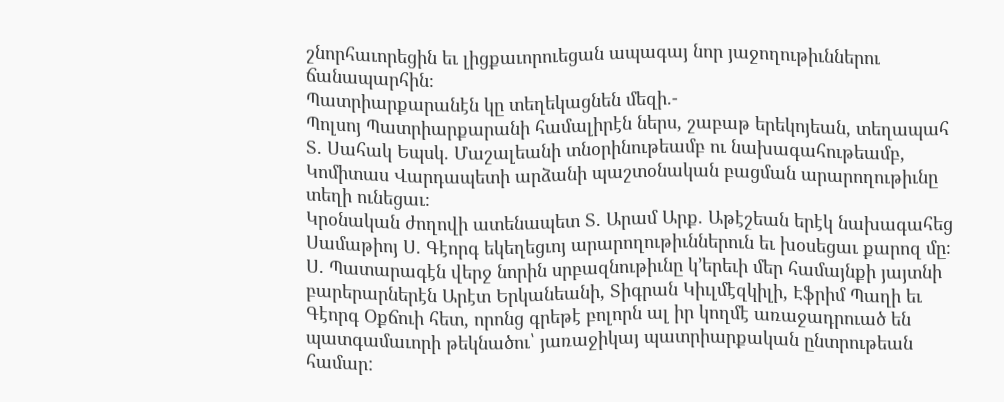շնորհաւորեցին եւ լիցքաւորուեցան ապագայ նոր յաջողութիւններու ճանապարհին։
Պատրիարքարանէն կը տեղեկացնեն մեզի.-
Պոլսոյ Պատրիարքարանի համալիրէն ներս, շաբաթ երեկոյեան, տեղապահ Տ. Սահակ Եպսկ. Մաշալեանի տնօրինութեամբ ու նախագահութեամբ, Կոմիտաս Վարդապետի արձանի պաշտօնական բացման արարողութիւնը տեղի ունեցաւ։
Կրօնական ժողովի ատենապետ Տ. Արամ Արք. Աթէշեան երէկ նախագահեց Սամաթիոյ Ս. Գէորգ եկեղեցւոյ արարողութիւններուն եւ խօսեցաւ քարոզ մը։ Ս. Պատարագէն վերջ նորին սրբազնութիւնը կ՚երեւի մեր համայնքի յայտնի բարերարներէն Արէտ Երկանեանի, Տիգրան Կիւլմէզկիլի, Էֆրիմ Պաղի եւ Գէորգ Օքճուի հետ, որոնց գրեթէ բոլորն ալ իր կողմէ առաջադրուած են պատգամաւորի թեկնածու՝ յառաջիկայ պատրիարքական ընտրութեան համար: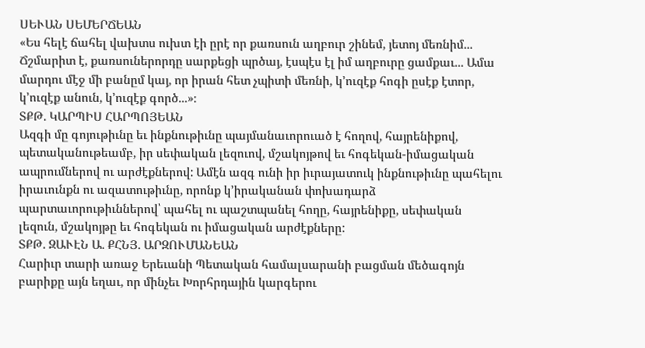ՍԵՒԱՆ ՍԵՄԵՐՃԵԱՆ
«Ես հելէ ճահել վախտս ուխտ էի ըրէ որ քառսուն աղբուր շինեմ, յետոյ մեռնիմ... Ճշմարիտ է, քառսուներորդը սարքեցի պրծայ, էսպէս էլ իմ աղբուրը ցամքաւ... Ամա մարդու մէջ մի բանըմ կայ, որ իրան հետ չպիտի մեռնի, կ՚ուզէք հոգի ըսէք էտոր, կ՚ուզէք անուն, կ՚ուզէք գործ...»։
ՏՔԹ. ԿԱՐՊԻՍ ՀԱՐՊՈՅԵԱՆ
Ազգի մը գոյութիւնը եւ ինքնութիւնը պայմանաւորուած է հողով, հայրենիքով, պետականութեամբ, իր սեփական լեզուով, մշակոյթով եւ հոգեկան-իմացական ապրումներով ու արժէքներով: Ամէն ազգ ունի իր իւրայատուկ ինքնութիւնը պահելու իրաւունքն ու ազատութիւնը, որոնք կ՚իրականան փոխադարձ պարտաւորութիւններով՝ պահել ու պաշտպանել հողը, հայրենիքը, սեփական լեզուն, մշակոյթը եւ հոգեկան ու իմացական արժէքները:
ՏՔԹ. ԶԱՒԷՆ Ա. ՔՀՆՅ. ԱՐԶՈՒՄԱՆԵԱՆ
Հարիւր տարի առաջ Երեւանի Պետական համալսարանի բացման մեծագոյն բարիքը այն եղաւ, որ մինչեւ Խորհրդային կարգերու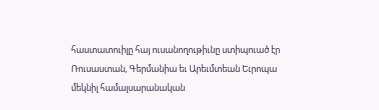հաստատուիլը հայ ուսանողութիւնը ստիպուած էր Ռուսաստան, Գերմանիա եւ Արեւմտեան Եւրոպա մեկնիլ համալսարանական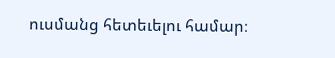ուսմանց հետեւելու համար։